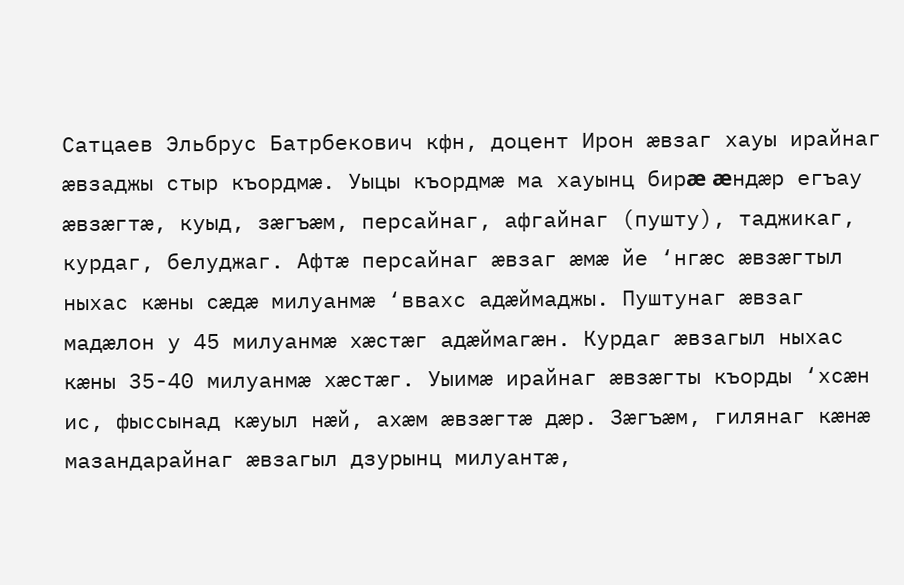Сатцаев Эльбрус Батрбекович кфн, доцент Ирон æвзаг хауы ирайнаг æвзаджы стыр къордмæ. Уыцы къордмæ ма хауынц бирæ æндæр егъау æвзæгтæ, куыд, зæгъæм, персайнаг, афгайнаг (пушту), таджикаг, курдаг, белуджаг. Афтæ персайнаг æвзаг æмæ йе ‘нгæс æвзæгтыл ныхас кæны сæдæ милуанмæ ‘ввахс адæймаджы. Пуштунаг æвзаг мадæлон у 45 милуанмæ хæстæг адæймагæн. Курдаг æвзагыл ныхас кæны 35-40 милуанмæ хæстæг. Уыимæ ирайнаг æвзæгты къорды ‘хсæн ис, фыссынад кæуыл нæй, ахæм æвзæгтæ дæр. Зæгъæм, гилянаг кæнæ мазандарайнаг æвзагыл дзурынц милуантæ,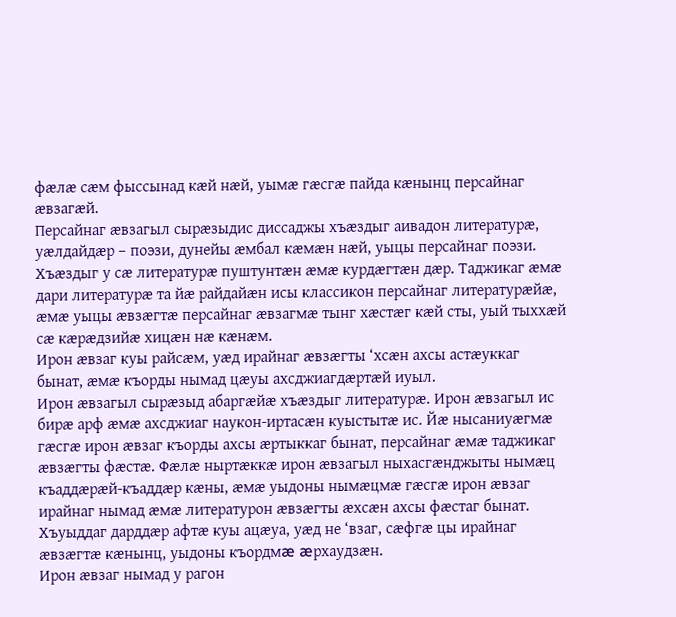фæлæ сæм фыссынад кæй нæй, уымæ гæсгæ пайда кæнынц персайнаг æвзагæй.
Персайнаг æвзагыл сырæзыдис диссаджы хъæздыг аивадон литературæ, уæлдайдæр – поэзи, дунейы æмбал кæмæн нæй, уыцы персайнаг поэзи.
Хъæздыг у сæ литературæ пуштунтæн æмæ курдæгтæн дæр. Таджикаг æмæ дари литературæ та йæ райдайæн исы классикон персайнаг литературæйæ, æмæ уыцы æвзæгтæ персайнаг æвзагмæ тынг хæстæг кæй сты, уый тыххæй сæ кæрæдзийæ хицæн нæ кæнæм.
Ирон æвзаг куы райсæм, уæд ирайнаг æвзæгты ‘хсæн ахсы астæуккаг бынат, æмæ къорды нымад цæуы ахсджиагдæртæй иуыл.
Ирон æвзагыл сырæзыд абаргæйæ хъæздыг литературæ. Ирон æвзагыл ис бирæ арф æмæ ахсджиаг наукон-иртасæн куыстытæ ис. Йæ нысаниуæгмæ гæсгæ ирон æвзаг къорды ахсы æртыккаг бынат, персайнаг æмæ таджикаг æвзæгты фæстæ. Фæлæ ныртæккæ ирон æвзагыл ныхасгæнджыты нымæц къаддæрæй-къаддæр кæны, æмæ уыдоны нымæцмæ гæсгæ ирон æвзаг ирайнаг нымад æмæ литературон æвзæгты æхсæн ахсы фæстаг бынат. Хъуыддаг дарддæр афтæ куы ацæуа, уæд не ‘взаг, сæфгæ цы ирайнаг æвзæгтæ кæнынц, уыдоны къордмæ æрхаудзæн.
Ирон æвзаг нымад у рагон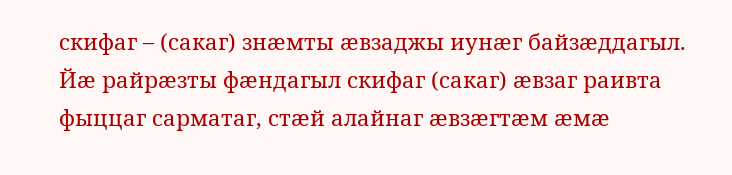скифаг – (сакаг) знæмты æвзаджы иунæг байзæддагыл. Йæ райрæзты фæндагыл скифаг (сакаг) æвзаг раивта фыццаг сарматаг, стæй алайнаг æвзæгтæм æмæ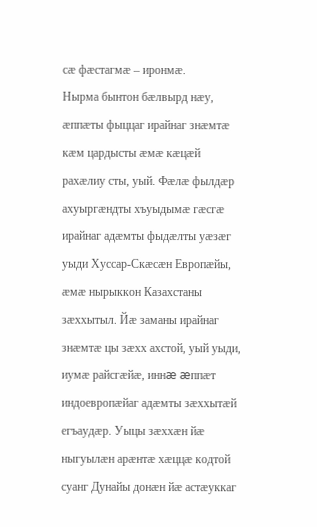сæ фæстагмæ – иронмæ.
Нырма бынтон бæлвырд нæу, æппæты фыццаг ирайнаг знæмтæ кæм цардысты æмæ кæцæй рахæлиу сты, уый. Фæлæ фылдæр ахуыргæндты хъуыдымæ гæсгæ ирайнаг адæмты фыдæлты уæзæг уыди Хуссар-Скæсæн Европæйы, æмæ нырыккон Казахстаны зæххытыл. Йæ заманы ирайнаг знæмтæ цы зæхх ахстой, уый уыди, иумæ райсгæйæ, иннæ æппæт индоевропæйаг адæмты зæххытæй егъаудæр. Уыцы зæххæн йæ ныгуылæн арæнтæ хæццæ кодтой суанг Дунайы донæн йæ астæуккаг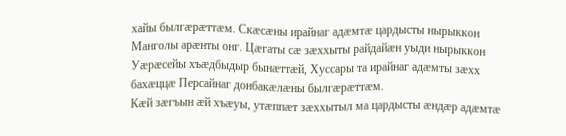хайы былгæрæттæм. Скæсæны ирайнаг адæмтæ цардысты нырыккон Манголы арæнты онг. Цæгаты сæ зæххыты райдайæн уыди нырыккон Уæрæсейы хъæдбыдыр бынæттæй, Хуссары та ирайнаг адæмты зæхх бахæццæ Персайнаг донбакæлæны былгæрæттæм.
Кæй зæгъын æй хъæуы, утæппæт зæххытыл ма цардысты æндæр адæмтæ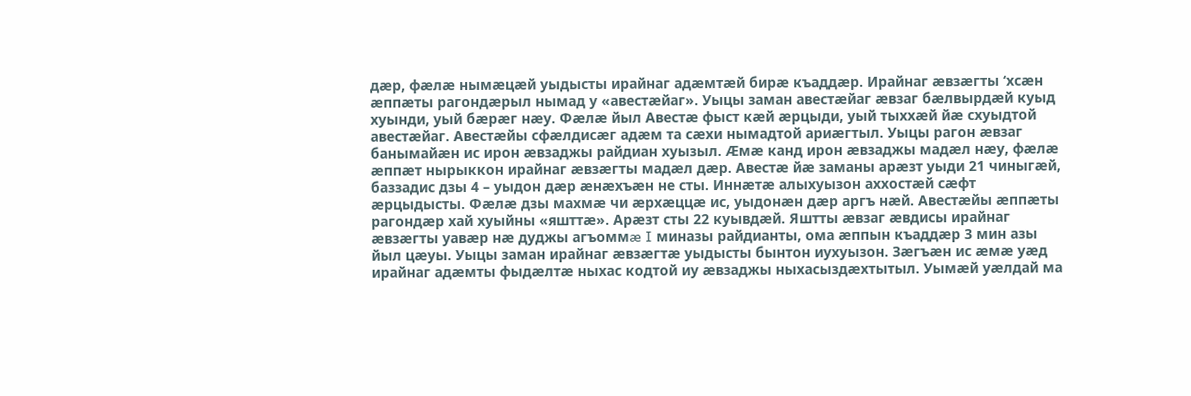дæр, фæлæ нымæцæй уыдысты ирайнаг адæмтæй бирæ къаддæр. Ирайнаг æвзæгты ‘хсæн æппæты рагондæрыл нымад у «авестæйаг». Уыцы заман авестæйаг æвзаг бæлвырдæй куыд хуынди, уый бæрæг нæу. Фæлæ йыл Авестæ фыст кæй æрцыди, уый тыххæй йæ схуыдтой авестæйаг. Авестæйы сфæлдисæг адæм та сæхи нымадтой ариæгтыл. Уыцы рагон æвзаг банымайæн ис ирон æвзаджы райдиан хуызыл. Æмæ канд ирон æвзаджы мадæл нæу, фæлæ æппæт нырыккон ирайнаг æвзæгты мадæл дæр. Авестæ йæ заманы арæзт уыди 21 чиныгæй, баззадис дзы 4 – уыдон дæр æнæхъæн не сты. Иннæтæ алыхуызон аххостæй сæфт æрцыдысты. Фæлæ дзы махмæ чи æрхæццæ ис, уыдонæн дæр аргъ нæй. Авестæйы æппæты рагондæр хай хуыйны «яшттæ». Арæзт сты 22 куывдæй. Яштты æвзаг æвдисы ирайнаг æвзæгты уавæр нæ дуджы агъоммæ I миназы райдианты, ома æппын къаддæр 3 мин азы йыл цæуы. Уыцы заман ирайнаг æвзæгтæ уыдысты бынтон иухуызон. Зæгъæн ис æмæ уæд ирайнаг адæмты фыдæлтæ ныхас кодтой иу æвзаджы ныхасыздæхтытыл. Уымæй уæлдай ма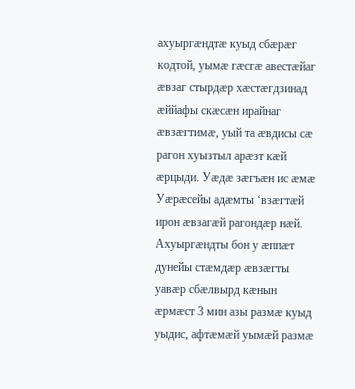ахуыргæндтæ куыд сбæрæг кодтой, уымæ гæсгæ авестæйаг æвзаг стырдæр хæстæгдзинад æййафы скæсæн ирайнаг æвзæгтимæ, уый та æвдисы сæ рагон хуызтыл арæзт кæй æрцыди. Уæдæ зæгъæн ис æмæ Уæрæсейы адæмты ‘взæгтæй ирон æвзагæй рагондæр нæй. Ахуыргæндты бон у æппæт дунейы стæмдæр æвзæгты уавæр сбæлвырд кæнын æрмæст 3 мин азы размæ куыд уыдис, афтæмæй уымæй размæ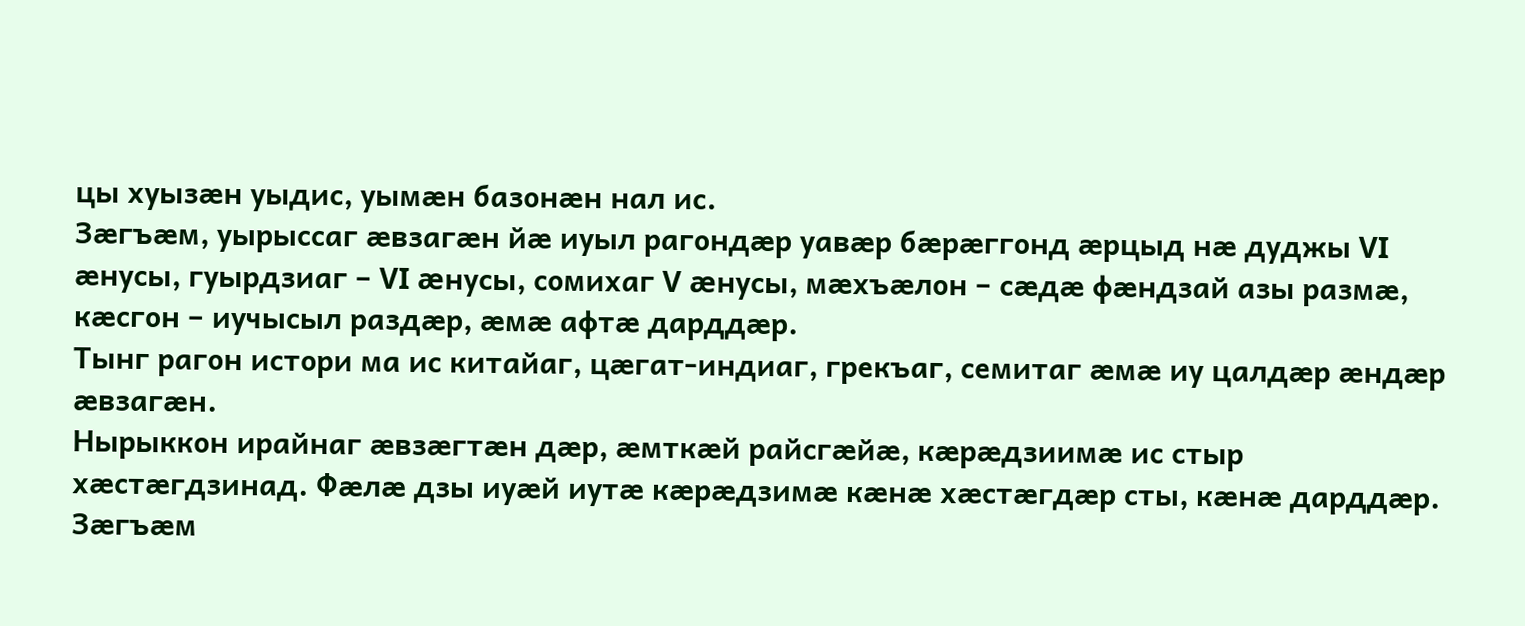цы хуызæн уыдис, уымæн базонæн нал ис.
Зæгъæм, уырыссаг æвзагæн йæ иуыл рагондæр уавæр бæрæггонд æрцыд нæ дуджы VI æнусы, гуырдзиаг – VI æнусы, сомихаг V æнусы, мæхъæлон – сæдæ фæндзай азы размæ, кæсгон – иучысыл раздæр, æмæ афтæ дарддæр.
Тынг рагон истори ма ис китайаг, цæгат-индиаг, грекъаг, семитаг æмæ иу цалдæр æндæр æвзагæн.
Нырыккон ирайнаг æвзæгтæн дæр, æмткæй райсгæйæ, кæрæдзиимæ ис стыр хæстæгдзинад. Фæлæ дзы иуæй иутæ кæрæдзимæ кæнæ хæстæгдæр сты, кæнæ дарддæр. Зæгъæм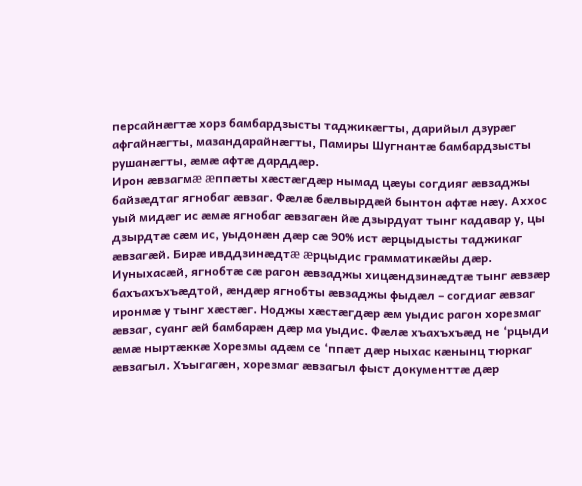персайнæгтæ хорз бамбардзысты таджикæгты, дарийыл дзурæг афгайнæгты, мазандарайнæгты, Памиры Шугнантæ бамбардзысты рушанæгты, æмæ афтæ дарддæр.
Ирон æвзагмæ æппæты хæстæгдæр нымад цæуы согдияг æвзаджы байзæдтаг ягнобаг æвзаг. Фæлæ бæлвырдæй бынтон афтæ нæу. Аххос уый мидæг ис æмæ ягнобаг æвзагæн йæ дзырдуат тынг кадавар у, цы дзырдтæ сæм ис, уыдонæн дæр сæ 90% ист æрцыдысты таджикаг æвзагæй. Бирæ ивддзинæдтæ æрцыдис грамматикæйы дæр. Иуныхасæй, ягнобтæ сæ рагон æвзаджы хицæндзинæдтæ тынг æвзæр бахъахъхъæдтой, æндæр ягнобты æвзаджы фыдæл – согдиаг æвзаг иронмæ у тынг хæстæг. Ноджы хæстæгдæр æм уыдис рагон хорезмаг æвзаг, суанг æй бамбарæн дæр ма уыдис. Фæлæ хъахъхъæд не ‘рцыди æмæ ныртæккæ Хорезмы адæм се ‘ппæт дæр ныхас кæнынц тюркаг æвзагыл. Хъыгагæн, хорезмаг æвзагыл фыст документтæ дæр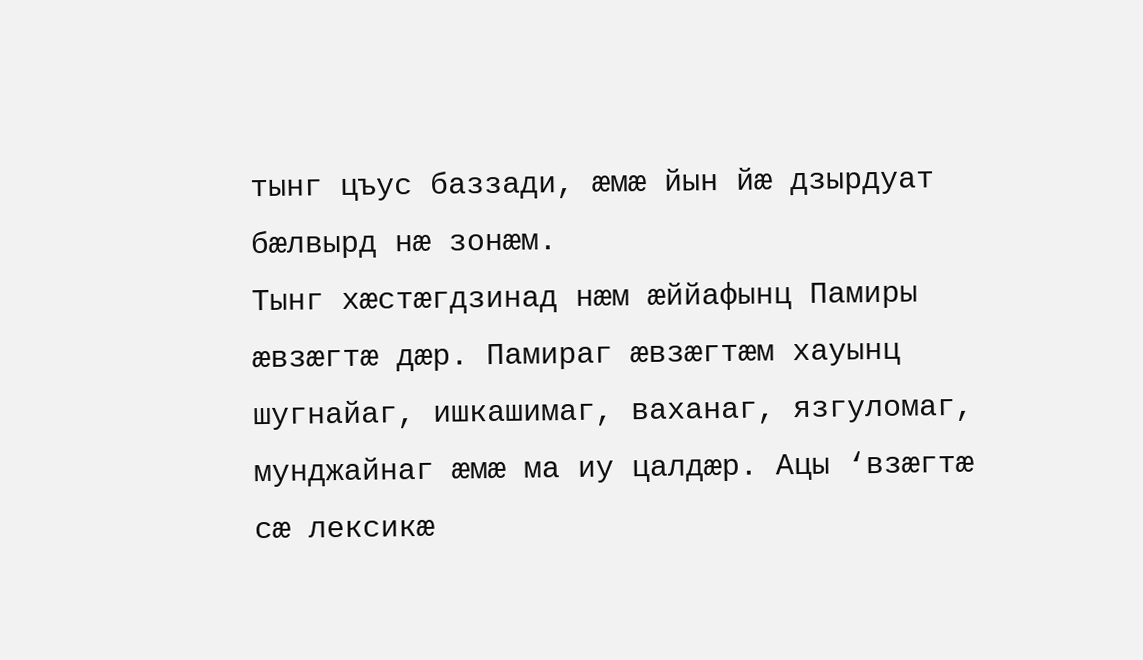тынг цъус баззади, æмæ йын йæ дзырдуат бæлвырд нæ зонæм.
Тынг хæстæгдзинад нæм æййафынц Памиры æвзæгтæ дæр. Памираг æвзæгтæм хауынц шугнайаг, ишкашимаг, ваханаг, язгуломаг, мунджайнаг æмæ ма иу цалдæр. Ацы ‘взæгтæ сæ лексикæ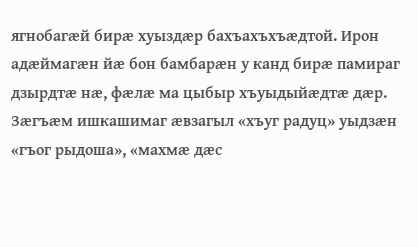ягнобагæй бирæ хуыздæр бахъахъхъæдтой. Ирон адæймагæн йæ бон бамбарæн у канд бирæ памираг дзырдтæ нæ, фæлæ ма цыбыр хъуыдыйæдтæ дæр. Зæгъæм ишкашимаг æвзагыл «хъуг радуц» уыдзæн «гъог рыдоша», «махмæ дæс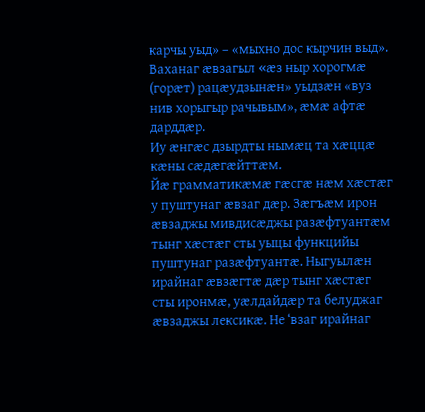карчы уыд» – «мыхно дос кырчин выд».
Ваханаг æвзагыл «æз ныр хорогмæ (горæт) рацæудзынæн» уыдзæн «вуз нив хорыгыр рачывым», æмæ афтæ дарддæр.
Иу æнгæс дзырдты нымæц та хæццæ кæны сæдæгæйттæм.
Йæ грамматикæмæ гæсгæ нæм хæстæг у пуштунаг æвзаг дæр. Зæгъæм ирон æвзаджы мивдисæджы разæфтуантæм тынг хæстæг сты уыцы функцийы пуштунаг разæфтуантæ. Ныгуылæн ирайнаг æвзæгтæ дæр тынг хæстæг сты иронмæ, уæлдайдæр та белуджаг æвзаджы лексикæ. Не ‘взаг ирайнаг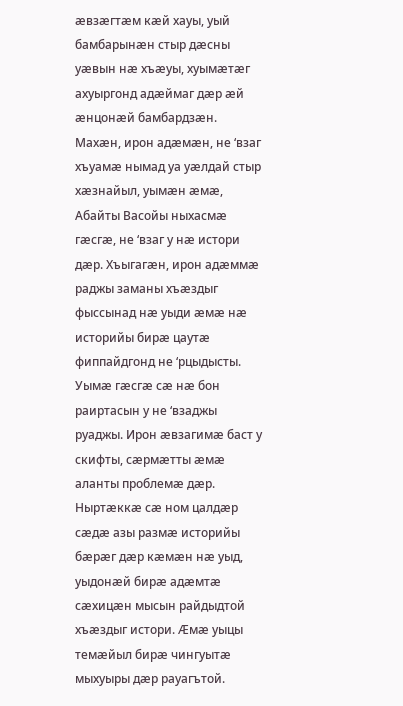æвзæгтæм кæй хауы, уый бамбарынæн стыр дæсны уæвын нæ хъæуы, хуымæтæг ахуыргонд адæймаг дæр æй æнцонæй бамбардзæн.
Махæн, ирон адæмæн, не ‘взаг хъуамæ нымад уа уæлдай стыр хæзнайыл, уымæн æмæ, Абайты Васойы ныхасмæ гæсгæ, не ‘взаг у нæ истори дæр. Хъыгагæн, ирон адæммæ раджы заманы хъæздыг фыссынад нæ уыди æмæ нæ историйы бирæ цаутæ фиппайдгонд не ‘рцыдысты. Уымæ гæсгæ сæ нæ бон раиртасын у не ‘взаджы руаджы. Ирон æвзагимæ баст у скифты, сæрмæтты æмæ аланты проблемæ дæр.
Ныртæккæ сæ ном цалдæр сæдæ азы размæ историйы бæрæг дæр кæмæн нæ уыд, уыдонæй бирæ адæмтæ сæхицæн мысын райдыдтой хъæздыг истори. Æмæ уыцы темæйыл бирæ чингуытæ мыхуыры дæр рауагътой.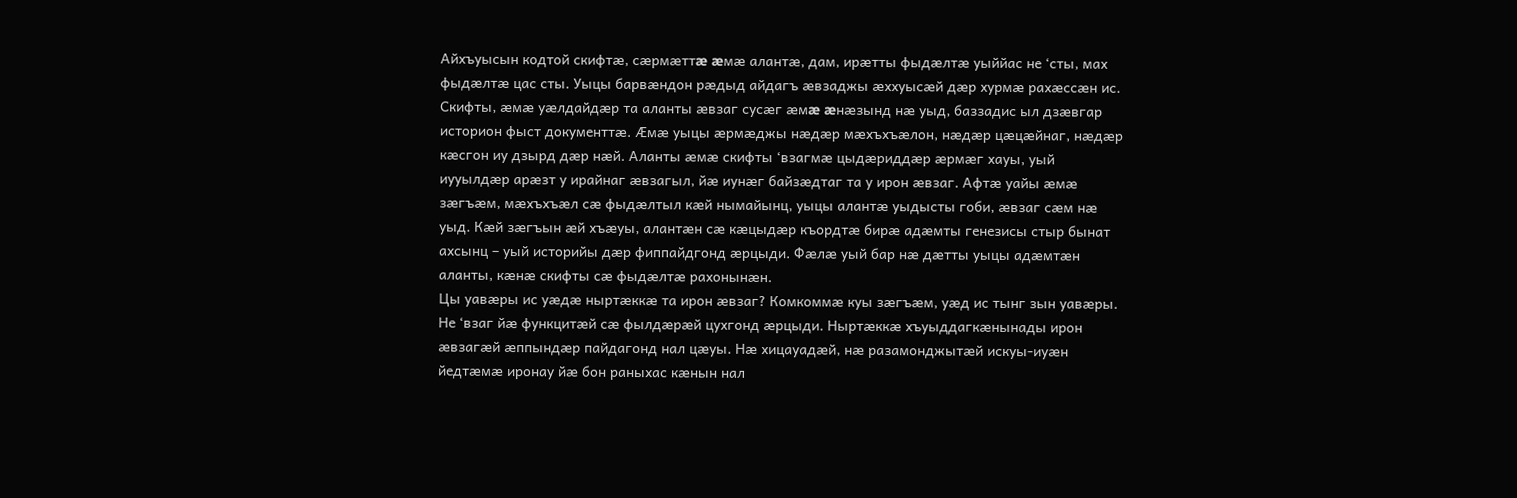Айхъуысын кодтой скифтæ, сæрмæттæ æмæ алантæ, дам, ирæтты фыдæлтæ уыййас не ‘сты, мах фыдæлтæ цас сты. Уыцы барвæндон рæдыд айдагъ æвзаджы æххуысæй дæр хурмæ рахæссæн ис. Скифты, æмæ уæлдайдæр та аланты æвзаг сусæг æмæ æнæзынд нæ уыд, баззадис ыл дзæвгар историон фыст документтæ. Æмæ уыцы æрмæджы нæдæр мæхъхъæлон, нæдæр цæцæйнаг, нæдæр кæсгон иу дзырд дæр нæй. Аланты æмæ скифты ‘взагмæ цыдæриддæр æрмæг хауы, уый иууылдæр арæзт у ирайнаг æвзагыл, йæ иунæг байзæдтаг та у ирон æвзаг. Афтæ уайы æмæ зæгъæм, мæхъхъæл сæ фыдæлтыл кæй нымайынц, уыцы алантæ уыдысты гоби, æвзаг сæм нæ уыд. Кæй зæгъын æй хъæуы, алантæн сæ кæцыдæр къордтæ бирæ адæмты генезисы стыр бынат ахсынц – уый историйы дæр фиппайдгонд æрцыди. Фæлæ уый бар нæ дæтты уыцы адæмтæн аланты, кæнæ скифты сæ фыдæлтæ рахонынæн.
Цы уавæры ис уæдæ ныртæккæ та ирон æвзаг? Комкоммæ куы зæгъæм, уæд ис тынг зын уавæры. Не ‘взаг йæ функцитæй сæ фылдæрæй цухгонд æрцыди. Ныртæккæ хъуыддагкæнынады ирон æвзагæй æппындæр пайдагонд нал цæуы. Нæ хицауадæй, нæ разамонджытæй искуы-иуæн йедтæмæ иронау йæ бон раныхас кæнын нал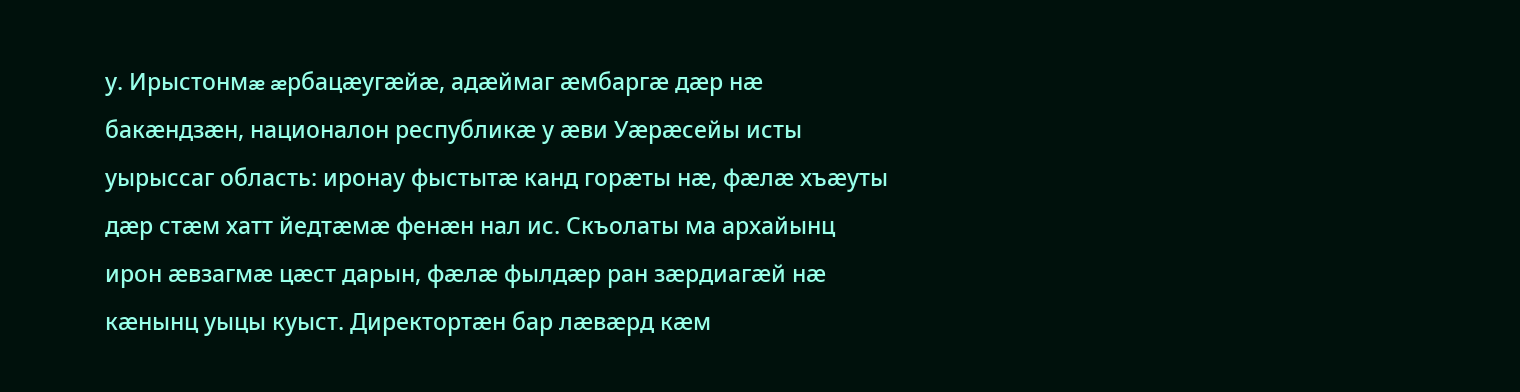у. Ирыстонмæ æрбацæугæйæ, адæймаг æмбаргæ дæр нæ бакæндзæн, националон республикæ у æви Уæрæсейы исты уырыссаг область: иронау фыстытæ канд горæты нæ, фæлæ хъæуты дæр стæм хатт йедтæмæ фенæн нал ис. Скъолаты ма архайынц ирон æвзагмæ цæст дарын, фæлæ фылдæр ран зæрдиагæй нæ кæнынц уыцы куыст. Директортæн бар лæвæрд кæм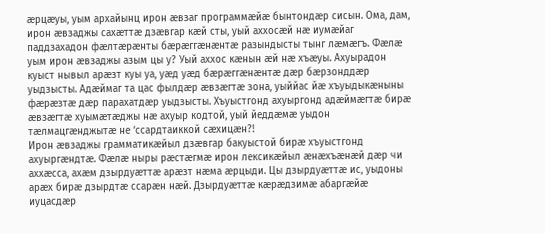æрцæуы, уым архайынц ирон æвзаг программæйæ бынтондæр сисын. Ома, дам, ирон æвзаджы сахæттæ дзæвгар кæй сты, уый аххосæй нæ иумæйаг паддзахадон фæлтæрæнты бæрæггæнæнтæ разындысты тынг лæмæгъ. Фæлæ уым ирон æвзаджы азым цы у? Уый аххос кæнын æй нæ хъæуы. Ахуырадон куыст нывыл арæзт куы уа, уæд уæд бæрæггæнæнтæ дæр бæрзонддæр уыдзысты. Адæймаг та цас фылдæр æвзæгтæ зона, уыййас йæ хъуыдыкæныны фæрæзтæ дæр парахатдæр уыдзысты. Хъуыстгонд ахуыргонд адæймæгтæ бирæ æвзæгтæ хуымæтæджы нæ ахуыр кодтой, уый йеддæмæ уыдон тæлмацгæнджытæ не ‘ссардтаиккой сæхицæн?!
Ирон æвзаджы грамматикæйыл дзæвгар бакуыстой бирæ хъуыстгонд ахуыргæндтæ. Фæлæ ныры рæстæгмæ ирон лексикæйыл æнæхъæнæй дæр чи аххæсса, ахæм дзырдуæттæ арæзт нæма æрцыди. Цы дзырдуæттæ ис, уыдоны арæх бирæ дзырдтæ ссарæн нæй. Дзырдуæттæ кæрæдзимæ абаргæйæ иуцасдæр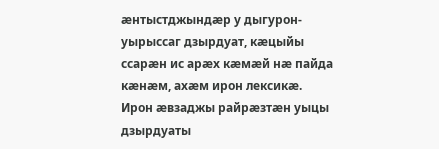æнтыстджындæр у дыгурон-уырыссаг дзырдуат, кæцыйы ссарæн ис арæх кæмæй нæ пайда кæнæм, ахæм ирон лексикæ. Ирон æвзаджы райрæзтæн уыцы дзырдуаты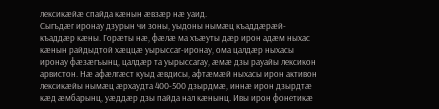лексикæйæ спайда кæнын æвзæр нæ уаид.
Сыгъдæг иронау дзурын чи зоны, уыдоны нымæц къаддæрæй-къаддæр кæны. Горæты нæ, фæлæ ма хъæуты дæр ирон адæм ныхас кæнын райдыдтой хæццæ уырыссаг-иронау, ома цалдæр ныхасы иронау фæзæгъынц, цалдæр та уырыссагау, æмæ дзы рауайы лексикон арвистон. Нæ афæлгæст куыд æвдисы, афтæмæй ныхасы ирон активон лексикæйы нымæц æрхаудта 400-500 дзырдмæ, иннæ ирон дзырдтæ кæд æмбарынц, уæддæр дзы пайда нал кæнынц. Ивы ирон фонетикæ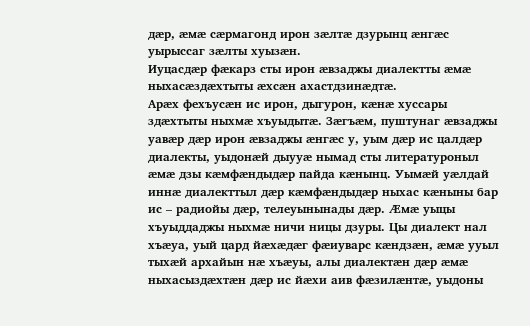дæр, æмæ сæрмагонд ирон зæлтæ дзурынц æнгæс уырыссаг зæлты хуызæн.
Иуцасдæр фæкарз сты ирон æвзаджы диалектты æмæ ныхасæздæхтыты æхсæн ахастдзинæдтæ.
Арæх фехъусæн ис ирон, дыгурон, кæнæ хуссары здæхтыты ныхмæ хъуыдытæ. Зæгъæм, пуштунаг æвзаджы уавæр дæр ирон æвзаджы æнгæс у, уым дæр ис цалдæр диалекты, уыдонæй дыууæ нымад сты литературоныл æмæ дзы кæмфæндыдæр пайда кæнынц. Уымæй уæлдай иннæ диалекттыл дæр кæмфæндыдæр ныхас кæныны бар ис – радиойы дæр, телеуынынады дæр. Æмæ уыцы хъуыддаджы ныхмæ ничи ницы дзуры. Цы диалект нал хъæуа, уый цард йæхæдæг фæиуварс кæндзæн, æмæ ууыл тыхæй архайын нæ хъæуы, алы диалектæн дæр æмæ ныхасыздæхтæн дæр ис йæхи аив фæзилæнтæ, уыдоны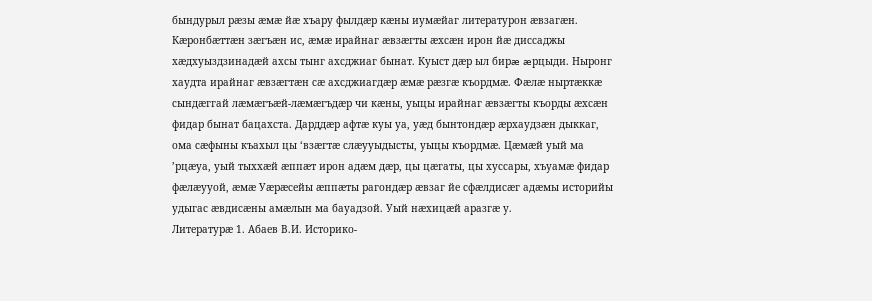бындурыл рæзы æмæ йæ хъару фылдæр кæны иумæйаг литературон æвзагæн.
Кæронбæттæн зæгъæн ис, æмæ ирайнаг æвзæгты æхсæн ирон йæ диссаджы хæдхуыздзинадæй ахсы тынг ахсджиаг бынат. Куыст дæр ыл бирæ æрцыди. Ныронг хаудта ирайнаг æвзæгтæн сæ ахсджиагдæр æмæ рæзгæ къордмæ. Фæлæ ныртæккæ сындæггай лæмæгъæй-лæмæгъдæр чи кæны, уыцы ирайнаг æвзæгты къорды æхсæн фидар бынат бацахста. Дарддæр афтæ куы уа, уæд бынтондæр æрхаудзæн дыккаг, ома сæфыны къахыл цы ‘взæгтæ слæууыдысты, уыцы къордмæ. Цæмæй уый ма ’рцæуа, уый тыххæй æппæт ирон адæм дæр, цы цæгаты, цы хуссары, хъуамæ фидар фæлæууой, æмæ Уæрæсейы æппæты рагондæр æвзаг йе сфæлдисæг адæмы историйы удыгас æвдисæны амæлын ма бауадзой. Уый нæхицæй аразгæ у.
Литературæ 1. Абаев В.И. Историко-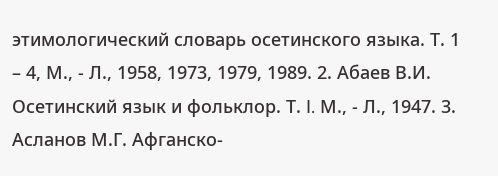этимологический словарь осетинского языка. Т. 1 – 4, М., - Л., 1958, 1973, 1979, 1989. 2. Абаев В.И. Осетинский язык и фольклор. Т. I. М., - Л., 1947. 3. Асланов М.Г. Афганско-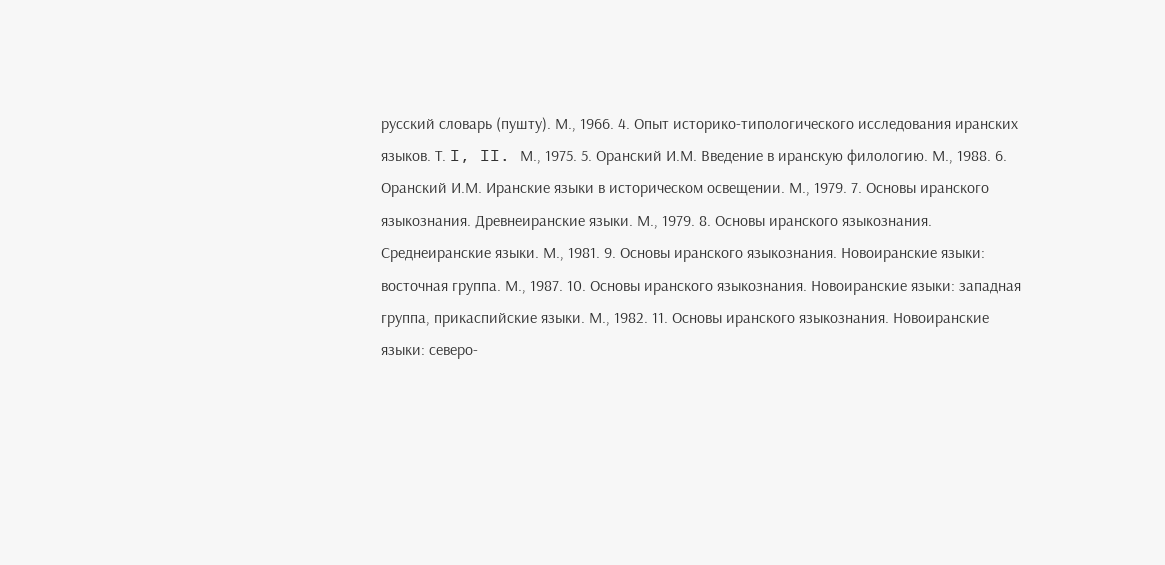русский словарь (пушту). М., 1966. 4. Опыт историко-типологического исследования иранских языков. Т. I, II. М., 1975. 5. Оранский И.М. Введение в иранскую филологию. М., 1988. 6. Оранский И.М. Иранские языки в историческом освещении. М., 1979. 7. Основы иранского языкознания. Древнеиранские языки. М., 1979. 8. Основы иранского языкознания. Среднеиранские языки. М., 1981. 9. Основы иранского языкознания. Новоиранские языки: восточная группа. М., 1987. 10. Основы иранского языкознания. Новоиранские языки: западная группа, прикаспийские языки. М., 1982. 11. Основы иранского языкознания. Новоиранские языки: северо-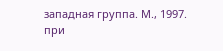западная группа. М., 1997.
при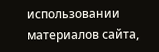использовании материалов сайта,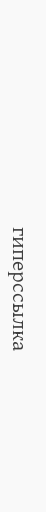гиперссылка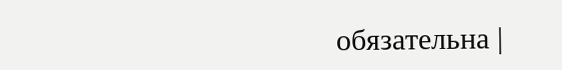обязательна |